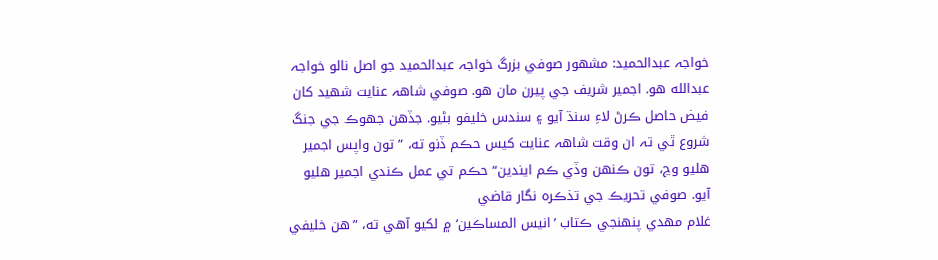خواجہ عبدالحميد: مشھور صوفي بزرگ خواجہ عبدالحميد جو اصل نالو خواجہ عبدالله هو. اجمير شريف جي پيرن مان هو. صوفي شاھہ عنايت شھيد کان فيض حاصل ڪرڻ لاءِ سنڌ آيو ۽ سندس خليفو بڻيو. جڏهن جهوڪ جي جنگ شروع ٿي تہ ان وقت شاھہ عنايت کيس حڪم ڏنو ته، ”تون واپس اجمير هليو وڃ، تون ڪنهن وڏي ڪم ايندين“ حڪم تي عمل ڪندي اجمير هليو آيو. صوفي تحريڪ جي تذڪره نگار قاضي
غلام مهدي پنھنجي ڪتاب ’انيس المساڪين‘ ۾ لکيو آهي ته، ”هن خليفي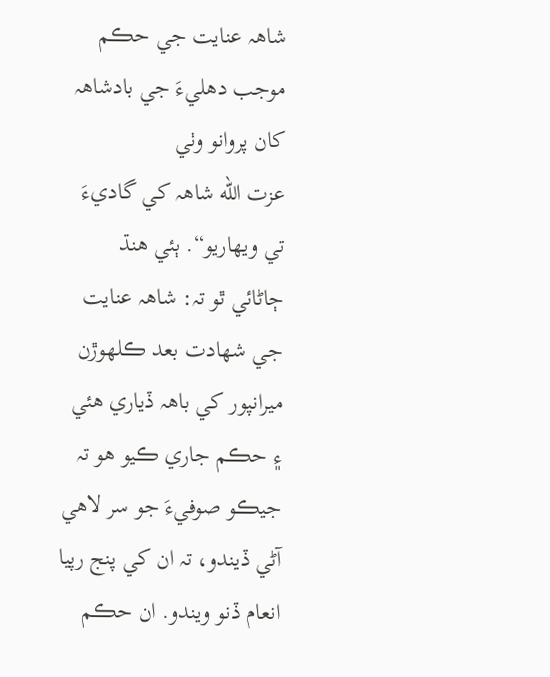شاھہ عنايت جي حڪم موجب دهليءَ جي بادشاھہ کان پروانو وٺي
عزت الله شاھہ کي گاديءَ تي ويهاريو“. ٻئي هنڌ ڄاڻائي ٿو تہ: شاھہ عنايت جي شهادت بعد ڪلهوڙن ميرانپور کي باھہ ڏياري هئي ۽ حڪم جاري ڪيو هو تہ جيڪو صوفيءَ جو سر لاهي آڻي ڏيندو، تہ ان کي پنج رپيا انعام ڏنو ويندو. ان حڪم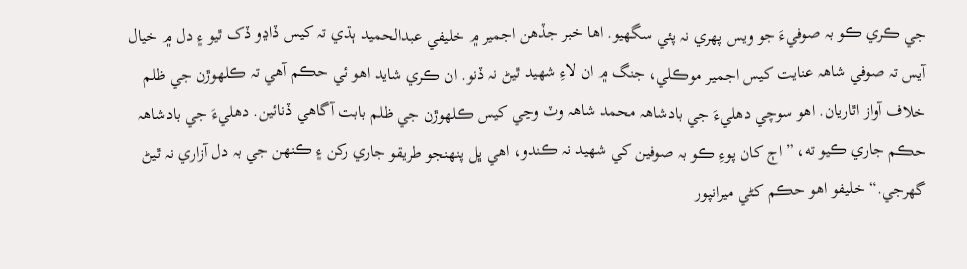جي ڪري ڪو بہ صوفيءَ جو ويس پهري نہ پئي سگهيو. اها خبر جڏهن اجمير ۾ خليفي عبدالحميد ٻڌي تہ کيس ڏاڍو ڏک ٿيو ۽ دل ۾ خيال آيس تہ صوفي شاھہ عنايت کيس اجمير موڪلي، جنگ ۾ ان لاءِ شھيد ٿيڻ نہ ڏنو. ان ڪري شايد اهو ئي حڪم آهي تہ ڪلهوڙن جي ظلم خلاف آواز اٿاريان. اهو سوچي دهليءَ جي بادشاھہ محمد شاھہ وٽ وڃي کيس ڪلهوڙن جي ظلم بابت آگاهي ڏنائين. دهليءَ جي بادشاھہ حڪم جاري ڪيو ته، ”اڄ کان پوءِ ڪو بہ صوفين کي شھيد نہ ڪندو، اهي ڀل پنهنجو طريقو جاري رکن ۽ ڪنهن جي بہ دل آزاري نہ ٿيڻ گهرجي.“ خليفو اهو حڪم کڻي ميرانپور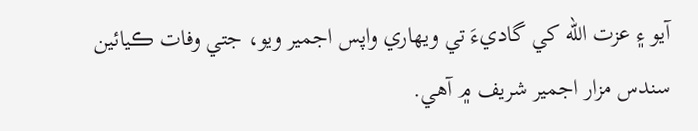آيو ۽ عزت الله کي گاديءَ تي ويهاري واپس اجمير ويو، جتي وفات ڪيائين سندس مزار اجمير شريف ۾ آهي.